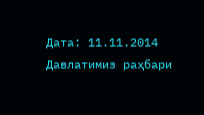Дата: 11.11.2014
Давлатимиз раҳбари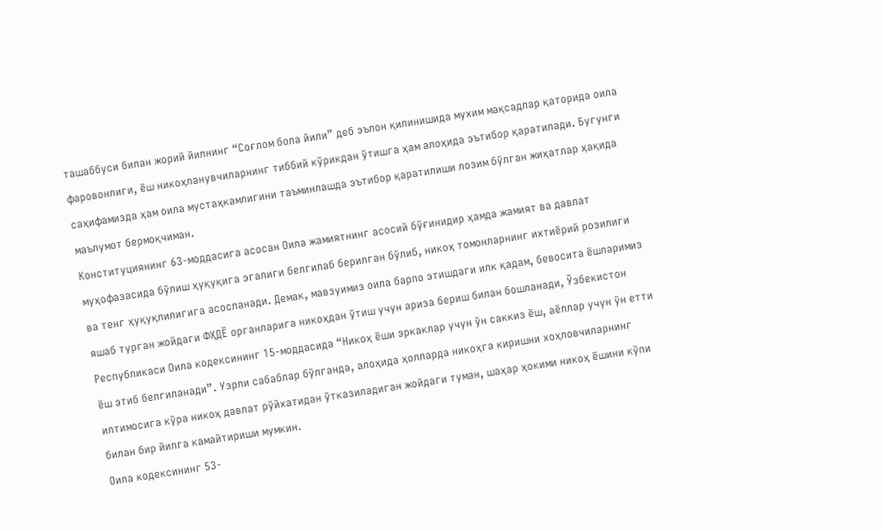ташаббуси билан жорий йилнинг “Соғлом бола йили” деб эълон қилинишида мухим мақсадлар қаторида оила фаровонлиги, ёш никоҳланувчиларнинг тиббий кўрикдан ўтишга ҳам алоҳида эътибор қаратилади. Бугунги саҳифамизда ҳам оила мустаҳкамлигини таъминлашда эътибор қаратилиши лозим бўлган жиҳатлар ҳақида маълумот бермоқчиман.
Конституциянинг 63-моддасига асосан Оила жамиятнинг асосий бўғинидир ҳамда жамият ва давлат муҳофазасида бўлиш ҳуқуқига эгалиги белгилаб берилган бўлиб, никоҳ томонларнинг ихтиёрий розилиги ва тенг ҳуқуқлилигига асосланади. Демак, мавзуимиз оила барпо этишдаги илк қадам, бевосита ёшларимиз яшаб турган жойдаги ФҲДЁ органларига никоҳдан ўтиш учун ариза бериш билан бошланади, Ўзбекистон Республикаси Оила кодексининг 15-моддасида “Никоҳ ёши эркаклар учун ўн саккиз ёш, аёллар учун ўн етти ёш этиб белгиланади”. Узрли сабаблар бўлганда, алоҳида ҳолларда никоҳга киришни хоҳловчиларнинг илтимосига кўра никоҳ давлат рўйхатидан ўтказиладиган жойдаги туман, шаҳар ҳокими никоҳ ёшини кўпи билан бир йилга камайтириши мумкин.
Оила кодексининг 53-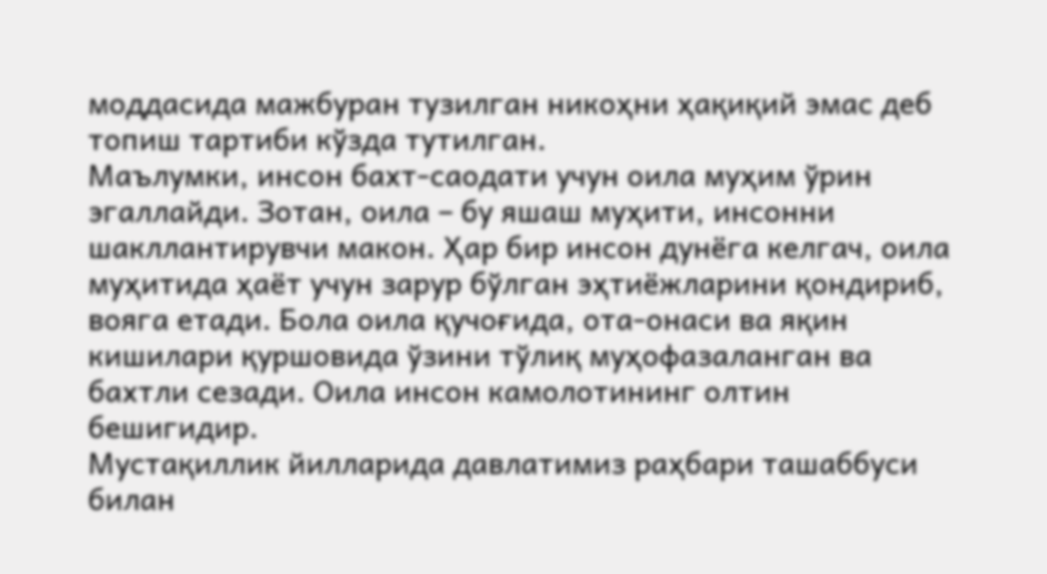моддасида мажбуран тузилган никоҳни ҳақиқий эмас деб топиш тартиби кўзда тутилган.
Маълумки, инсон бахт-саодати учун оила муҳим ўрин эгаллайди. Зотан, оила – бу яшаш муҳити, инсонни шакллантирувчи макон. Ҳар бир инсон дунёга келгач, оила муҳитида ҳаёт учун зарур бўлган эҳтиёжларини қондириб, вояга етади. Бола оила қучоғида, ота-онаси ва яқин кишилари қуршовида ўзини тўлиқ муҳофазаланган ва бахтли сезади. Оила инсон камолотининг олтин бешигидир.
Мустақиллик йилларида давлатимиз раҳбари ташаббуси билан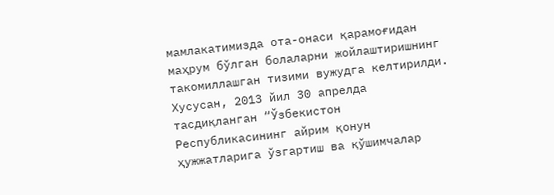мамлакатимизда ота-онаси қарамоғидан маҳрум бўлган болаларни жойлаштиришнинг такомиллашган тизими вужудга келтирилди.
Хусусан, 2013 йил 30 апрелда тасдиқланган “Ўзбекистон Республикасининг айрим қонун ҳужжатларига ўзгартиш ва қўшимчалар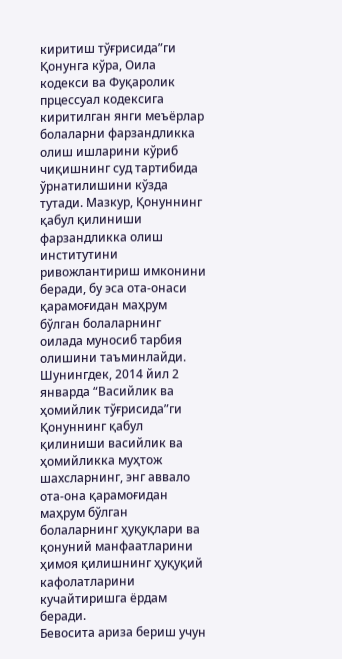киритиш тўғрисида”ги Қонунга кўра, Оила кодекси ва Фуқаролик прцессуал кодексига киритилган янги меъёрлар болаларни фарзандликка олиш ишларини кўриб чиқишнинг суд тартибида ўрнатилишини кўзда тутади. Мазкур, Қонуннинг қабул қилиниши фарзандликка олиш институтини ривожлантириш имконини беради, бу эса ота-онаси қарамоғидан маҳрум бўлган болаларнинг оилада муносиб тарбия олишини таъминлайди.
Шунингдек, 2014 йил 2 январда “Васийлик ва ҳомийлик тўғрисида”ги Қонуннинг қабул қилиниши васийлик ва ҳомийликка муҳтож шахсларнинг, энг аввало ота-она қарамоғидан маҳрум бўлган болаларнинг ҳуқуқлари ва қонуний манфаатларини ҳимоя қилишнинг ҳуқуқий кафолатларини кучайтиришга ёрдам беради.
Бевосита ариза бериш учун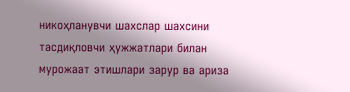никоҳланувчи шахслар шахсини тасдиқловчи ҳужжатлари билан мурожаат этишлари зарур ва ариза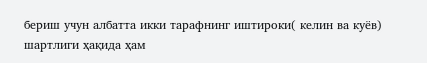бериш учун албатта икки тарафнинг иштироки( келин ва куёв) шартлиги ҳақида ҳам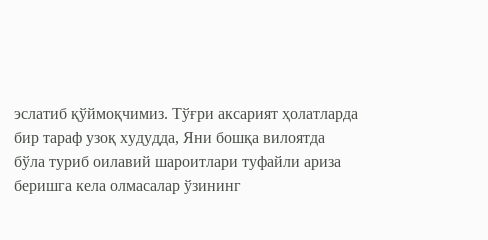эслатиб қўймоқчимиз. Тўғри аксарият ҳолатларда бир тараф узоқ худудда, Яни бошқа вилоятда бўла туриб оилавий шароитлари туфайли ариза беришга кела олмасалар ўзининг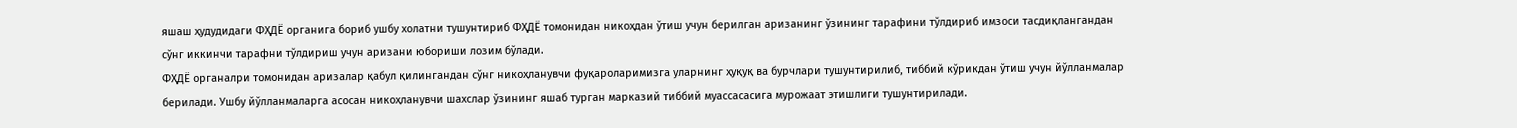яшаш ҳудудидаги ФҲДЁ органига бориб ушбу холатни тушунтириб ФҲДЁ томонидан никоҳдан ўтиш учун берилган аризанинг ўзининг тарафини тўлдириб имзоси тасдиқлангандан сўнг иккинчи тарафни тўлдириш учун аризани юбориши лозим бўлади.
ФҲДЁ органалри томонидан аризалар қабул қилингандан сўнг никоҳланувчи фуқароларимизга уларнинг ҳуқуқ ва бурчлари тушунтирилиб, тиббий кўрикдан ўтиш учун йўлланмалар берилади. Ушбу йўлланмаларга асосан никоҳланувчи шахслар ўзининг яшаб турган марказий тиббий муассасасига мурожаат этишлиги тушунтирилади.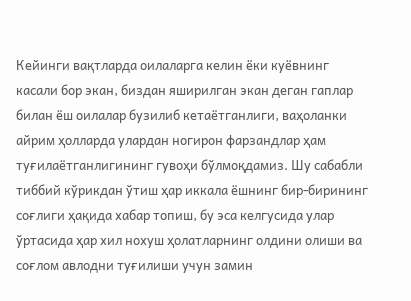Кейинги вақтларда оилаларга келин ёки куёвнинг касали бор экан, биздан яширилган экан деган гаплар билан ёш оилалар бузилиб кетаётганлиги, ваҳоланки айрим ҳолларда улардан ногирон фарзандлар ҳам туғилаётганлигининг гувоҳи бўлмоқдамиз. Шу сабабли тиббий кўрикдан ўтиш ҳар иккала ёшнинг бир-бирининг соғлиги ҳақида хабар топиш, бу эса келгусида улар ўртасида ҳар хил нохуш ҳолатларнинг олдини олиши ва соғлом авлодни туғилиши учун замин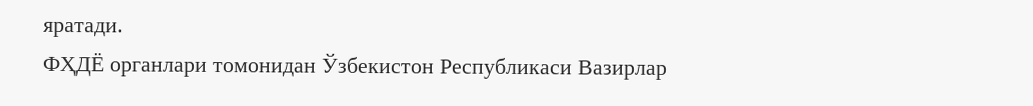яратади.
ФҲДЁ органлари томонидан Ўзбекистон Республикаси Вазирлар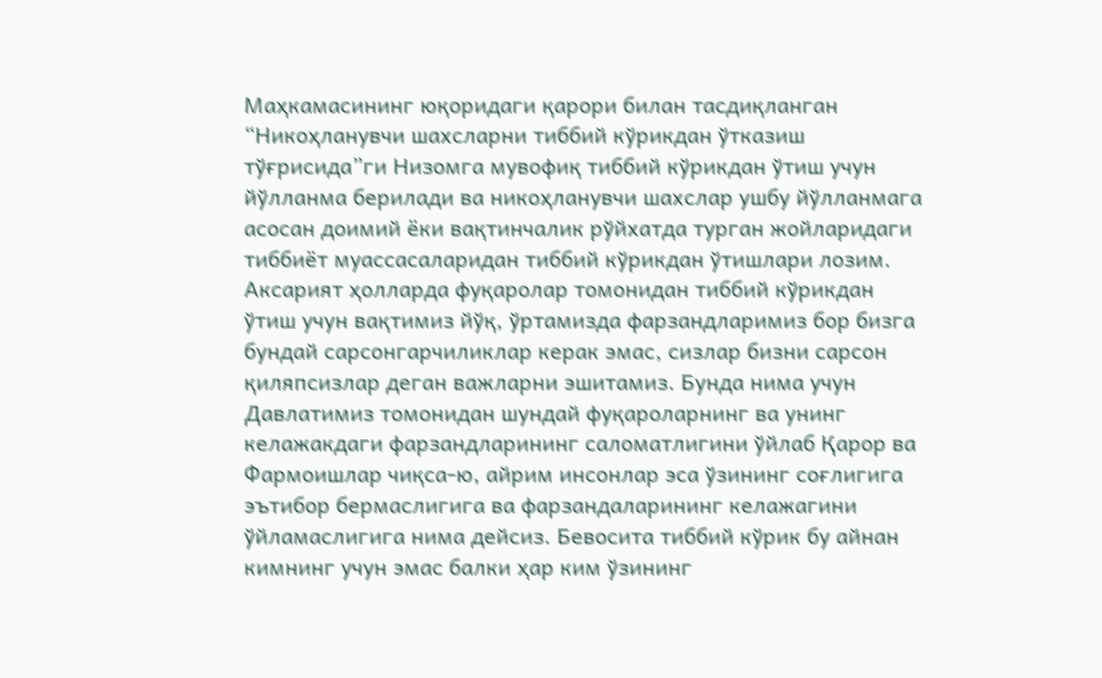Маҳкамасининг юқоридаги қарори билан тасдиқланган “Никоҳланувчи шахсларни тиббий кўрикдан ўтказиш тўғрисида”ги Низомга мувофиқ тиббий кўрикдан ўтиш учун йўлланма берилади ва никоҳланувчи шахслар ушбу йўлланмага асосан доимий ёки вақтинчалик рўйхатда турган жойларидаги тиббиёт муассасаларидан тиббий кўрикдан ўтишлари лозим.
Аксарият ҳолларда фуқаролар томонидан тиббий кўрикдан ўтиш учун вақтимиз йўқ, ўртамизда фарзандларимиз бор бизга бундай сарсонгарчиликлар керак эмас, сизлар бизни сарсон қиляпсизлар деган важларни эшитамиз. Бунда нима учун Давлатимиз томонидан шундай фуқароларнинг ва унинг келажакдаги фарзандларининг саломатлигини ўйлаб Қарор ва Фармоишлар чиқса-ю, айрим инсонлар эса ўзининг соғлигига эътибор бермаслигига ва фарзандаларининг келажагини ўйламаслигига нима дейсиз. Бевосита тиббий кўрик бу айнан кимнинг учун эмас балки ҳар ким ўзининг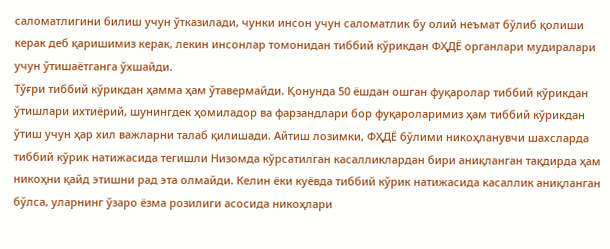саломатлигини билиш учун ўтказилади, чунки инсон учун саломатлик бу олий неъмат бўлиб қолиши керак деб қаришимиз керак, лекин инсонлар томонидан тиббий кўрикдан ФҲДЁ органлари мудиралари учун ўтишаётганга ўхшайди.
Тўғри тиббий кўрикдан ҳамма ҳам ўтавермайди. Қонунда 50 ёшдан ошган фуқаролар тиббий кўрикдан ўтишлари ихтиёрий, шунингдек ҳомиладор ва фарзандлари бор фуқароларимиз ҳам тиббий кўрикдан ўтиш учун ҳар хил важларни талаб қилишади. Айтиш лозимки, ФҲДЁ бўлими никоҳланувчи шахсларда тиббий кўрик натижасида тегишли Низомда кўрсатилган касалликлардан бири аниқланган тақдирда ҳам никоҳни қайд этишни рад эта олмайди. Келин ёки куёвда тиббий кўрик натижасида касаллик аниқланган бўлса, уларнинг ўзаро ёзма розилиги асосида никоҳлари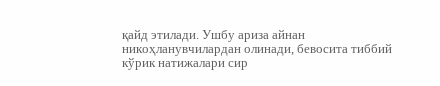қайд этилади. Ушбу ариза айнан никоҳланувчилардан олинади, бевосита тиббий кўрик натижалари сир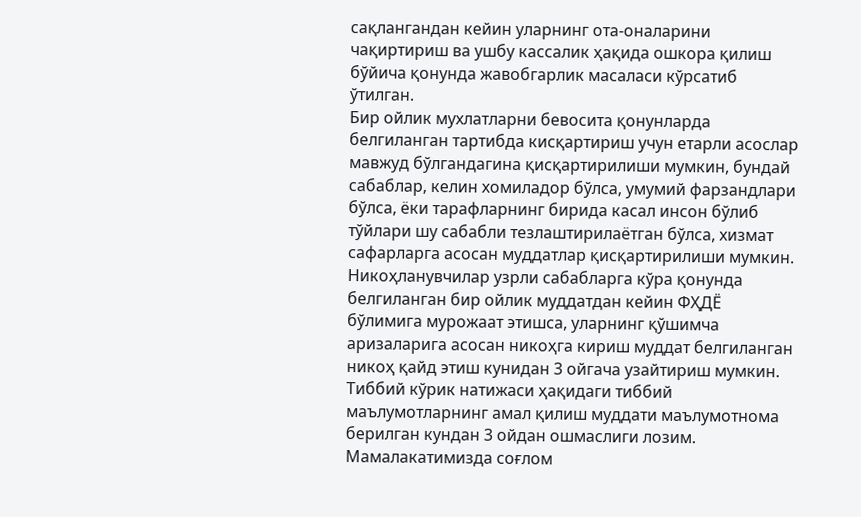сақлангандан кейин уларнинг ота-оналарини чақиртириш ва ушбу кассалик ҳақида ошкора қилиш бўйича қонунда жавобгарлик масаласи кўрсатиб ўтилган.
Бир ойлик мухлатларни бевосита қонунларда белгиланган тартибда кисқартириш учун етарли асослар мавжуд бўлгандагина қисқартирилиши мумкин, бундай сабаблар, келин хомиладор бўлса, умумий фарзандлари бўлса, ёки тарафларнинг бирида касал инсон бўлиб тўйлари шу сабабли тезлаштирилаётган бўлса, хизмат сафарларга асосан муддатлар қисқартирилиши мумкин.
Никоҳланувчилар узрли сабабларга кўра қонунда белгиланган бир ойлик муддатдан кейин ФҲДЁ бўлимига мурожаат этишса, уларнинг қўшимча аризаларига асосан никоҳга кириш муддат белгиланган никоҳ қайд этиш кунидан 3 ойгача узайтириш мумкин. Тиббий кўрик натижаси ҳақидаги тиббий маълумотларнинг амал қилиш муддати маълумотнома берилган кундан 3 ойдан ошмаслиги лозим.
Мамалакатимизда соғлом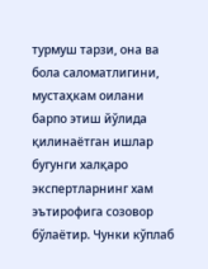турмуш тарзи, она ва бола саломатлигини, мустаҳкам оилани барпо этиш йўлида қилинаётган ишлар бугунги халқаро экспертларнинг хам эътирофига созовор бўлаётир. Чунки кўплаб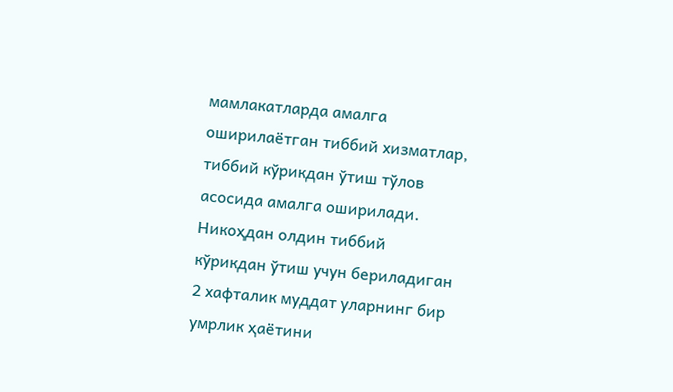мамлакатларда амалга оширилаётган тиббий хизматлар, тиббий кўрикдан ўтиш тўлов асосида амалга оширилади. Никоҳдан олдин тиббий кўрикдан ўтиш учун бериладиган 2 хафталик муддат уларнинг бир умрлик ҳаётини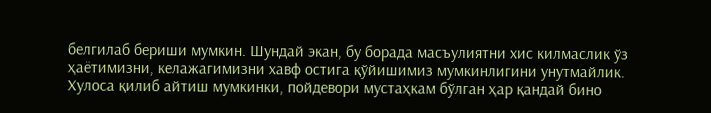белгилаб бериши мумкин. Шундай экан, бу борада масъулиятни хис килмаслик ўз ҳаётимизни, келажагимизни хавф остига қўйишимиз мумкинлигини унутмайлик.
Хулоса қилиб айтиш мумкинки, пойдевори мустаҳкам бўлган ҳар қандай бино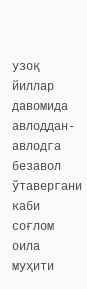узоқ йиллар давомида авлоддан-авлодга безавол ўтавергани каби соғлом оила муҳити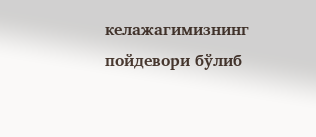келажагимизнинг пойдевори бўлиб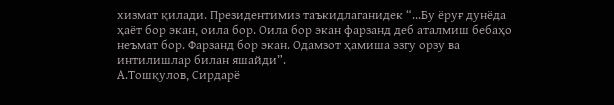хизмат қилади. Президентимиз таъкидлаганидек “...Бу ёруғ дунёда ҳаёт бор экан, оила бор. Оила бор экан фарзанд деб аталмиш бебаҳо неъмат бор. Фарзанд бор экан. Одамзот ҳамиша эзгу орзу ва интилишлар билан яшайди”.
А.Тошқулов, Сирдарё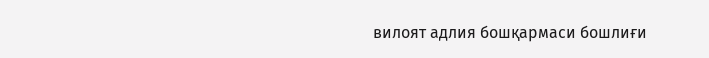вилоят адлия бошқармаси бошлиғи